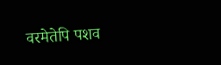वरमेतेपि पशव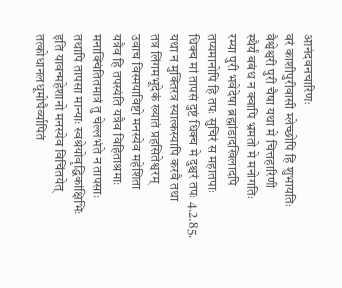आनंदवनचारिणः
वरं काशीपुरीवासी म्लेच्छोपि हि शुभायतिः
वैश्वेश्वरी पुरी चैषा यथा मे चित्तहारिणी
स्थैर्यं बबंध न क्वापि भ्रमतो मे मनोगतिः
रम्या पुरी भवेदेषा ब्रह्मांडादखिलादपि
तप्यमानोपि हि तपः सुचिरं स महातपाः
धिक्च मां तापसं दुष्टं धिक्च मे दुश्चरं तपः 4.2.85.
यथा न मुक्तिरत्र स्यात्कस्यापि करवै तथा
तत्र लिंगमभूदेकं ख्यातं प्रहसितेश्वरम्
उवाच विस्मयाविष्टो मनस्येव महेशिता
यत्रैव हि तपस्यंति यत्रैव विहिताश्रमाः
मनाक्चिंतितमात्रं तु चेल्लभंते न तापसाः
तथापि तापसा मान्याः स्वश्रेयोवृद्धिकांक्षिभिः
इति यावन्महेशानो मनस्येव विचिंतयेत्
तत्कोधानलधूमोघैर्व्यापितं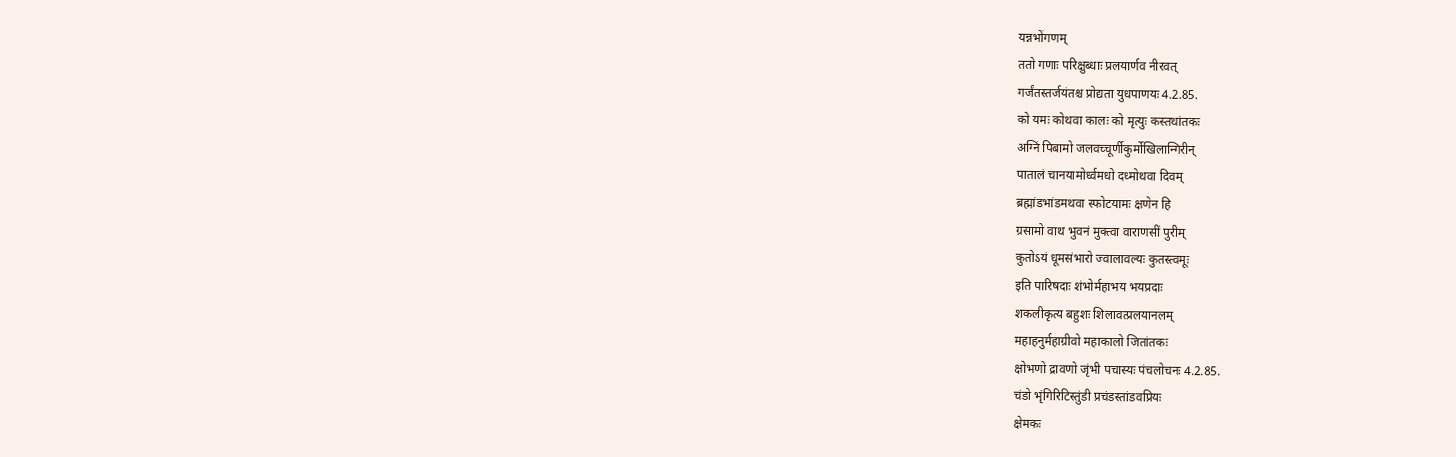यन्नभोंगणम्
ततो गणाः परिक्षुब्धाः प्रलयार्णव नीरवत्
गर्जंतस्तर्जयंतश्च प्रोद्यता युधपाणयः 4.2.85.
को यमः कोथवा कालः को मृत्युः कस्तथांतकः
अग्निं पिबामो जलवच्चूर्णीकुर्मोखिलान्गिरीन्
पातालं चानयामोर्ध्वमधो दध्मोथवा दिवम्
ब्रह्मांडभांडमथवा स्फोटयामः क्षणेन हि
ग्रसामो वाथ भुवनं मुक्त्वा वाराणसीं पुरीम्
कुतोऽयं धूमसंभारो ज्वालावल्यः कुतस्त्वमूः
इति पारिषदाः शंभोर्महाभय भयप्रदाः
शकलीकृत्य बहुशः शिलावत्प्रलयानलम्
महाहनुर्महाग्रीवो महाकालो जितांतकः
क्षोभणो द्रावणो जृंभी पचास्यः पंचलोचनः 4.2.85.
चंडो भृंगिरिटिस्तुंडी प्रचंडस्तांडवप्रियः
क्षेमकः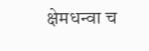क्षेमधन्वा च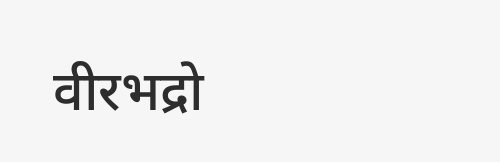वीरभद्रो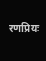रणप्रियः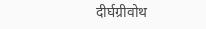दीर्घग्रीवोथ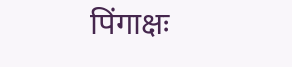पिंगाक्षः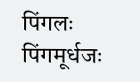पिंगलः पिंगमूर्धजः